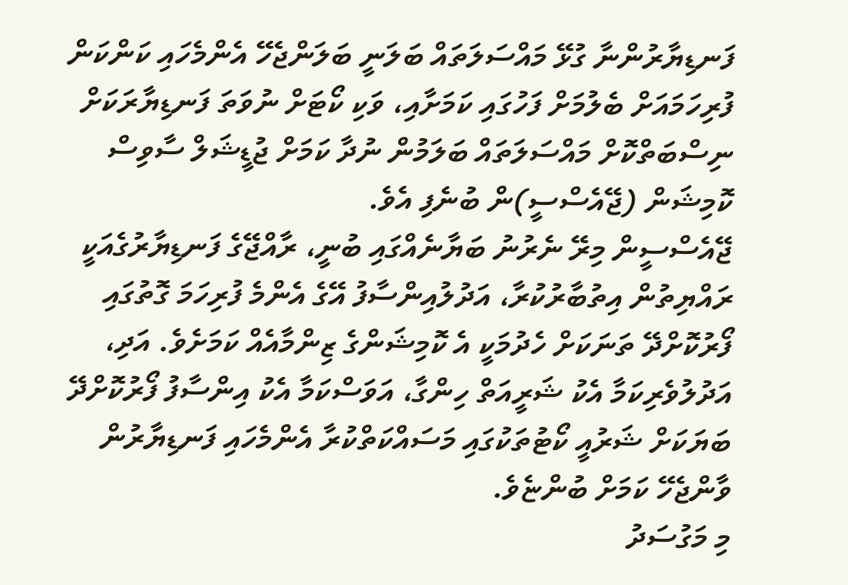ފަނޑިޔާރުންނާ ގުޅޭ މައްސަލަތައް ބަލަނީ ބަލަންޖެހޭ އެންމެހައި ކަންކަން ފުރިހަމައަށް ބެލުމަށް ފަހުގައި ކަމަށާއި، ވަކި ކޯޓަށް ނުވަތަ ފަނޑިޔާރަކަށް ނިސްބަތްކޮށް މައްސަލަތައް ބަލަމުން ނުދާ ކަމަށް ޖުޑީޝަލް ސާވިސް ކޮމިޝަން (ޖޭއެސްސީ)ން ބުނެފި އެވެ.
ޖޭއެސްސީން މިރޭ ނެރުނު ބަޔާނެއްގައި ބުނީ، ރާއްޖޭގެ ފަނޑިޔާރުގެއަކީ ރައްޔިތުން އިތުބާރުކުރާ، އަދުލުއިންސާފު އޭގެ އެންމެ ފުރިހަމަ ގޮތުގައި ފޯރުކޮށްދޭ ތަނަކަށް ހެދުމަކީ އެ ކޮމިޝަންގެ ޒިންމާއެއް ކަމަށެވެ. އަދި، އަދުލުވެރިކަމާ އެކު ޝަރީއަތް ހިންގާ، އަވަސްކަމާ އެކު އިންސާފު ފޯރުކޮށްދޭ ބަޔަކަށް ޝަރުއީ ކޯޓުތަކުގައި މަސައްކަތްކުރާ އެންމެހައި ފަނޑިޔާރުން ވާންޖެހޭ ކަމަށް ބުންޏެވެ.
މި މަގުސަދު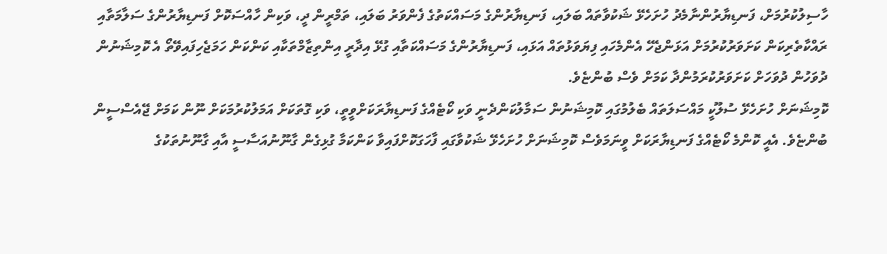ހާސިލުކުރުމަށް، ފަނޑިޔާރުންނާމެދު ހުށަހެޅޭ ޝަކުވާތައް ބަލައި، ފަނޑިޔާރުންގެ މަސައްކަތުގެ ފެންވަރު ބަލައި، ތަމްރީން ދީ، ވަކިން ހާއްސަކޮށް ފަނޑިޔާރުންގެ ސަލާމަތާއި ރައްކާތެރިކަން ކަށަވަރުކުރުމަށް އަޅަންޖެހޭ އެންމެހައި ފިޔަވަޅުތައް އަޅައި، ފަނޑިޔާރުންގެ މަސައްކަތާއި ގުޅޭ އިދާރީ އިންތިޒާމްތަކާއި ކަންކަން ހަމަޖެހިފައިވޭތޯ އެ ކޮމިޝަނުން ދުވަހުން ދުވަހަށް ކަށަވަރުކުރަމުންދާ ކަމަށް ވެސް ބުންޏެވެ.
ކޮމިޝަނަށް ހުށަހެޅޭ ސުލޫކީ މައްސަލަތައް ބެލުމުގައި ކޮމިޝަނުން ސަމާލުކަންދެނީ ވަކި ކޯޓެއްގެ ފަނޑިޔާރަކަށްވީތީ، ވަކި ގޮތަކަށް އަމަލުކުރުމަކަށް ނޫން ކަމަށް ޖޭއެސްސީން ބުންޏެވެ. އެއީ ކޮންމެ ކޯޓެއްގެ ފަނޑިޔާރަކަށް ވީނަމަވެސް ކޮމިޝަނަށް ހުށަހެޅޭ ޝަކުވާގައި ފާހަގަކޮށްފައިވާ ކަންކަމާ ގުޅިގެން ގާނޫނުއަސާސީ އާއި ގާނޫނުތަކުގެ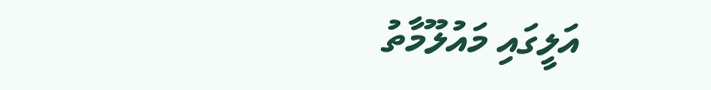އަލީގައި މައުލޫމާތު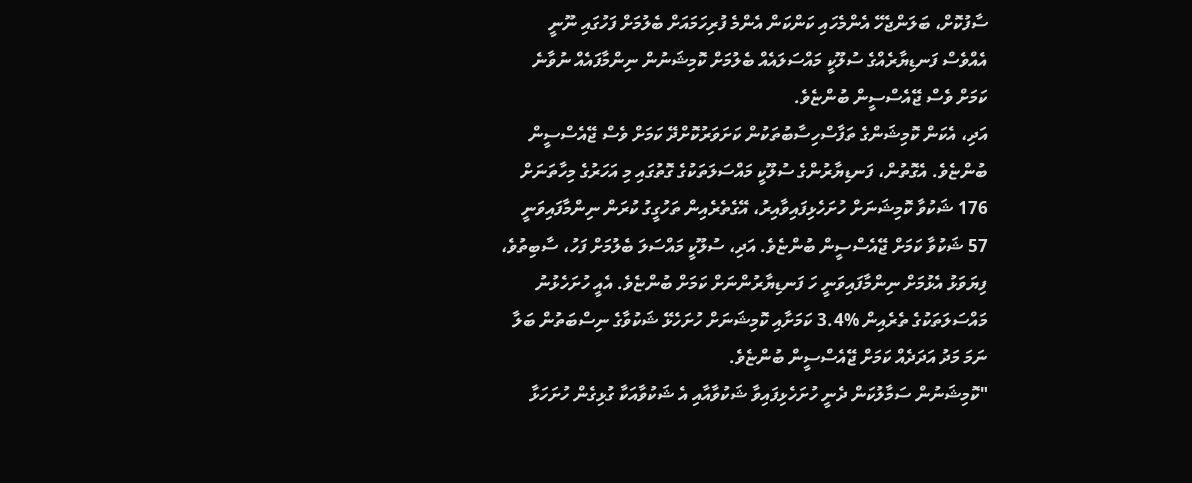ސާފުކޮށް، ބަލަންޖެހޭ އެންމެހައި ކަންކަން އެންމެ ފުރިހަމައަށް ބެލުމަށް ފަހުގައި ނޫނީ އެއްވެސް ފަނޑިޔާރެއްގެ ސުލޫކީ މައްސަލައެއް ބެލުމަށް ކޮމިޝަނުން ނިންމާފައެއް ނުވާނެ ކަމަށް ވެސް ޖޭއެސްސީން ބުންޏެވެ.
އަދި، އެކަން ކޮމިޝަންގެ ތަފާސްހިސާބުތަކުން ކަށަވަރުކޮށްދޭ ކަމަށް ވެސް ޖޭއެސްސީން ބުންޏެވެ. އެގޮތުން، ފަނޑިޔާރުންގެ ސުލޫކީ މައްސަލަތަކުގެ ގޮތުގައި މި އަހަރުގެ މިހާތަނަށް 176 ޝަކުވާ ކޮމިޝަނަށް ހުށަހެޅިފައިވާއިރު، އޭގެތެރެއިން ތަހުގީގު ކުރަން ނިންމާފައިވަނީ 57 ޝަކުވާ ކަމަށް ޖޭއެސްސީން ބުންޏެވެ. އަދި، ސުލޫކީ މައްސަލަ ބެލުމަށް ފަހު، ސާބިތުވެ، ފިޔަވަޅު އެޅުމަށް ނިންމާފައިވަނީ ހަ ފަނޑިޔާރުންނަށް ކަމަށް ބުންޏެވެ. އެއީ ހުށަހެޅުނު މައްސަލަތަކުގެ ތެރެއިން %3.4 ކަމަށާއި ކޮމިޝަނަށް ހުށަހެޅޭ ޝަކުވާގެ ނިސްބަތުން ބަލާ ނަމަ މަދު އަދަދެއް ކަމަށް ޖޭއެސްސީން ބުންޏެވެ.
"ކޮމިޝަނުން ސަމާލުކަން ދެނީ ހުށަހެޅިފައިވާ ޝަކުވާއާއި އެ ޝަކުވާއަކާ ގުޅިގެން ހުށަހަޅާ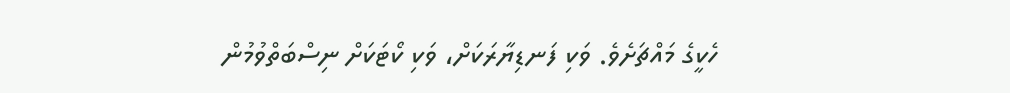ހެކީގެ މައްޗަށެވެ. ވަކި ފަނޑިޔާރަކަށް، ވަކި ކޯޓަކަށް ނިސްބަތްވުމުން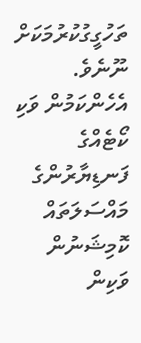ތަހުގީގުކުރުމަކަށް ނޫނެވެ. އެހެންކަމުން ވަކި ކޯޓެއްގެ ފަނޑިޔާރުންގެ މައްސަލަތައް ކޮމިޝަނުން ވަކިން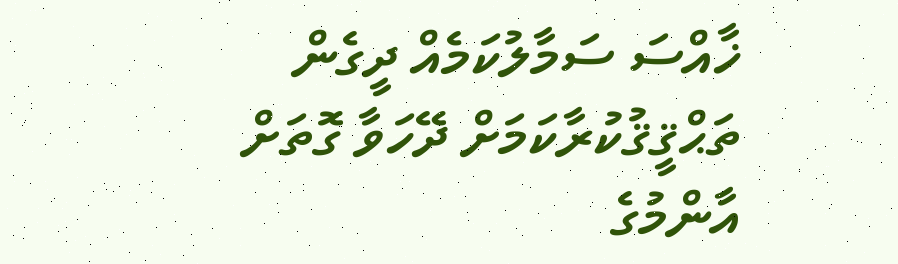ޚާއްސަ ސަމާލުކަމެއް ދީގެން ތަޙްޤީޤުކުރާކަމަށް ދޭހަވާ ގޮތަށް އާންމުގެ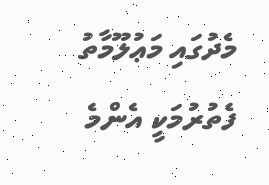މެދުގައި މަޢުލޫމާތު ފެތުރުމަކީ އެންމެ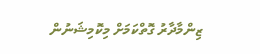ޒިންމާދާރު ގޮތްކަމަށް މިކޮމިޝަނުން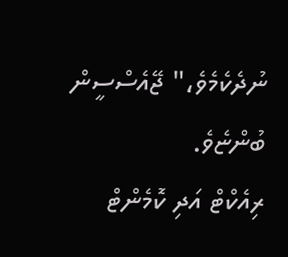ނުދެކެމެވެ،" ޖޭއެސްސީން ބުންޏެވެ.
ރިއެކްޓް އަދި ކޮމެންޓް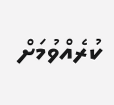ކުރެއްވުމަށް